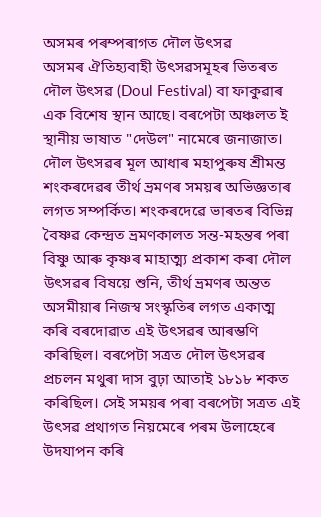অসমৰ পৰম্পৰাগত দৌল উৎসৱ
অসমৰ ঐতিহ্যবাহী উৎসৱসমূহৰ ভিতৰত দৌল উৎসৱ (Doul Festival) বা ফাকুৱাৰ এক বিশেষ স্থান আছে। বৰপেটা অঞ্চলত ই স্থানীয় ভাষাত "দেউল" নামেৰে জনাজাত। দৌল উৎসৱৰ মূল আধাৰ মহাপুৰুষ শ্ৰীমন্ত শংকৰদেৱৰ তীৰ্থ ভ্ৰমণৰ সময়ৰ অভিজ্ঞতাৰ লগত সম্পৰ্কিত। শংকৰদেৱে ভাৰতৰ বিভিন্ন বৈষ্ণৱ কেন্দ্ৰত ভ্ৰমণকালত সন্ত-মহন্তৰ পৰা বিষ্ণু আৰু কৃষ্ণৰ মাহাত্ম্য প্ৰকাশ কৰা দৌল উৎসৱৰ বিষয়ে শুনি, তীৰ্থ ভ্ৰমণৰ অন্তত অসমীয়াৰ নিজস্ব সংস্কৃতিৰ লগত একাত্ম কৰি বৰদোৱাত এই উৎসৱৰ আৰম্ভণি কৰিছিল। বৰপেটা সত্ৰত দৌল উৎসৱৰ প্রচলন মথুৰা দাস বুঢ়া আতাই ১৮১৮ শকত কৰিছিল। সেই সময়ৰ পৰা বৰপেটা সত্ৰত এই উৎসৱ প্ৰথাগত নিয়মেৰে পৰম উলাহেৰে উদযাপন কৰি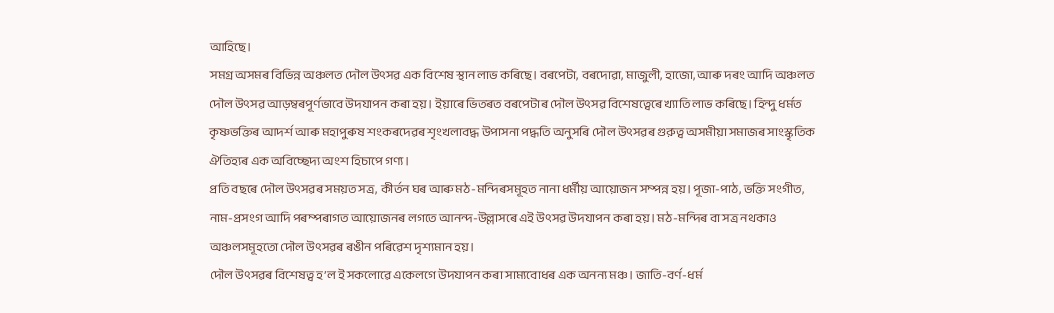আহিছে।
সমগ্ৰ অসমৰ বিভিন্ন অঞ্চলত দৌল উৎসৱ এক বিশেষ স্থান লাভ কৰিছে। বৰপেটা, বৰদোৱা, মাজুলী, হাজো, আৰু দৰং আদি অঞ্চলত দৌল উৎসৱ আড়ম্বৰপূৰ্ণভাবে উদযাপন কৰা হয়। ইয়াৰে ভিতৰত বৰপেটাৰ দৌল উৎসৱ বিশেষত্বেৰে খ্যাতি লাভ কৰিছে। হিন্দু ধৰ্মত কৃষ্ণভক্তিৰ আদৰ্শ আৰু মহাপুৰুষ শংকৰদেৱৰ শৃংখলাবদ্ধ উপাসনা পদ্ধতি অনুসৰি দৌল উৎসৱৰ গুরুত্ব অসমীয়া সমাজৰ সাংস্কৃতিক ঐতিহ্যৰ এক অবিচ্ছেদ্য অংশ হিচাপে গণ্য।
প্ৰতি বছৰে দৌল উৎসৱৰ সময়ত সত্ৰ, কীৰ্তন ঘৰ আৰু মঠ-মন্দিৰসমূহত নানা ধৰ্মীয় আয়োজন সম্পন্ন হয়। পূজা-পাঠ, ভক্তি সংগীত, নাম-প্ৰসংগ আদি পৰম্পৰাগত আয়োজনৰ লগতে আনন্দ-উল্লাসৰে এই উৎসৱ উদযাপন কৰা হয়। মঠ-মন্দিৰ বা সত্ৰ নথকাও অঞ্চলসমূহতো দৌল উৎসৱৰ ৰঙীন পৰিৱেশ দৃশ্যমান হয়।
দৌল উৎসৱৰ বিশেষত্ব হ’ল ই সকলোৱে একেলগে উদযাপন কৰা সাম্যবোধৰ এক অনন্য মঞ্চ। জাতি-বৰ্ণ-ধৰ্ম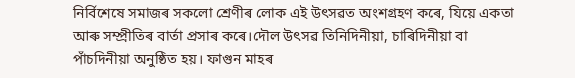নির্বিশেষে সমাজৰ সকলো শ্ৰেণীৰ লোক এই উৎসৱত অংশগ্ৰহণ কৰে, যিয়ে একতা আৰু সম্প্ৰীতিৰ বাৰ্তা প্ৰসাৰ কৰে।দৌল উৎসৱ তিনিদিনীয়া, চাৰিদিনীয়া বা পাঁচদিনীয়া অনুষ্ঠিত হয়। ফাগুন মাহৰ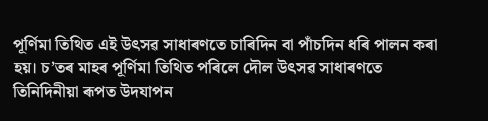পূৰ্ণিমা তিথিত এই উৎসৱ সাধাৰণতে চাৰিদিন বা পাঁচদিন ধৰি পালন কৰা হয়। চ’তৰ মাহৰ পূৰ্ণিমা তিথিত পৰিলে দৌল উৎসৱ সাধাৰণতে তিনিদিনীয়া ৰূপত উদযাপন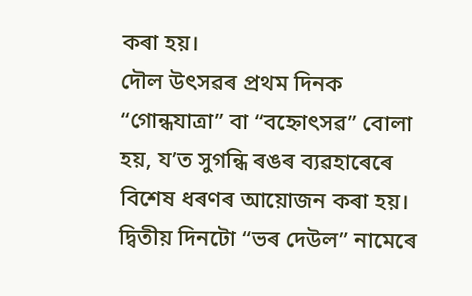কৰা হয়।
দৌল উৎসৱৰ প্ৰথম দিনক “গোন্ধযাত্ৰা” বা “বহ্নোৎসৱ” বোলা হয়, য’ত সুগন্ধি ৰঙৰ ব্যৱহাৰেৰে বিশেষ ধৰণৰ আয়োজন কৰা হয়।
দ্বিতীয় দিনটো “ভৰ দেউল” নামেৰে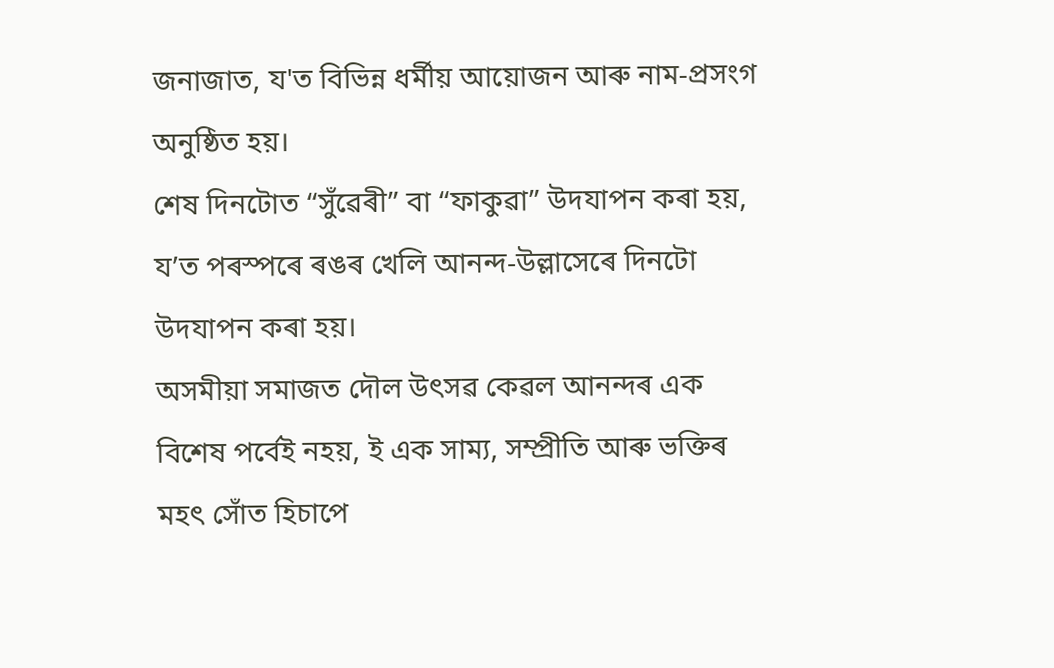জনাজাত, য'ত বিভিন্ন ধৰ্মীয় আয়োজন আৰু নাম-প্ৰসংগ অনুষ্ঠিত হয়।
শেষ দিনটোত “সুঁৱেৰী” বা “ফাকুৱা” উদযাপন কৰা হয়, য’ত পৰস্পৰে ৰঙৰ খেলি আনন্দ-উল্লাসেৰে দিনটো উদযাপন কৰা হয়।
অসমীয়া সমাজত দৌল উৎসৱ কেৱল আনন্দৰ এক বিশেষ পৰ্বেই নহয়, ই এক সাম্য, সম্প্ৰীতি আৰু ভক্তিৰ মহৎ সোঁত হিচাপে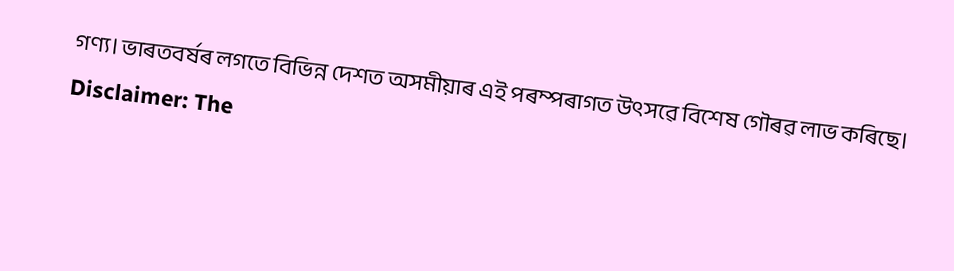গণ্য। ভাৰতবৰ্ষৰ লগতে বিভিন্ন দেশত অসমীয়াৰ এই পৰম্পৰাগত উৎসৱে বিশেষ গৌৰৱ লাভ কৰিছে।
Disclaimer: The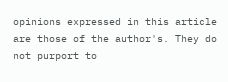opinions expressed in this article are those of the author's. They do not purport to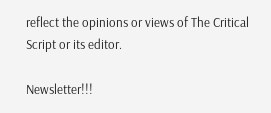reflect the opinions or views of The Critical Script or its editor.

Newsletter!!!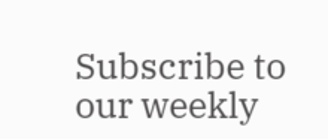Subscribe to our weekly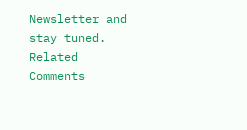Newsletter and stay tuned.
Related Comments